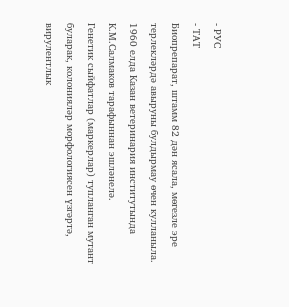- РУС
- ТАТ
Биопрепарат, штамм 82 дән ясала, мөгезле эре терлекләрдә авыруны булдырмау өчен кулланыла. 1960 елда Казан ветеринария институтында К.М.Салмаков тарафыннан эшләнелә.
Генетик сыйфатлар (маркерлар) тупланган мутант буларак, колонияләр морфологиясен үзгәртә, вирулентлык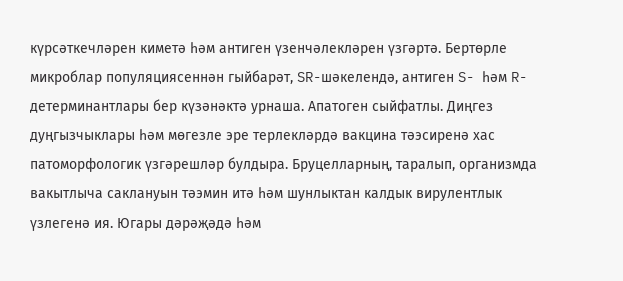күрсәткечләрен киметә һәм антиген үзенчәлекләрен үзгәртә. Бертөрле микроблар популяциясеннән гыйбарәт, SR-шәкелендә, антиген S- һәм R-детерминантлары бер күзәнәктә урнаша. Апатоген сыйфатлы. Диңгез дуңгызчыклары һәм мөгезле эре терлекләрдә вакцина тәэсиренә хас патоморфологик үзгәрешләр булдыра. Бруцелларның, таралып, организмда вакытлыча саклануын тәэмин итә һәм шунлыктан калдык вирулентлык үзлегенә ия. Югары дәрәҗәдә һәм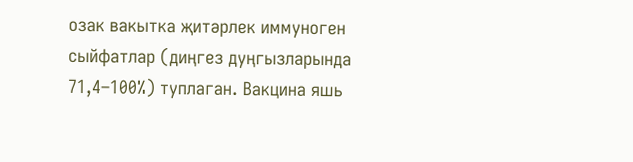озак вакытка җитәрлек иммуноген сыйфатлар (диңгез дуңгызларында 71,4–100%) туплаган. Вакцина яшь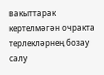вакыттарак кертелмәгән очракта терлекләрнең бозау салу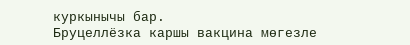куркынычы бар.
Бруцеллёзка каршы вакцина мөгезле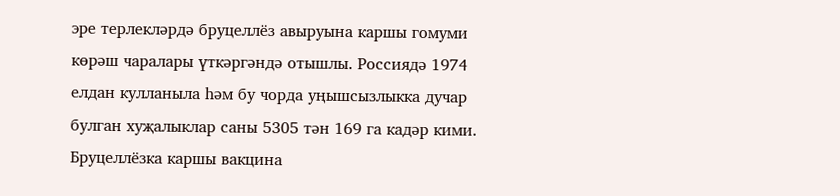эре терлекләрдә бруцеллёз авыруына каршы гомуми көрәш чаралары үткәргәндә отышлы. Россиядә 1974 елдан кулланыла һәм бу чорда уңышсызлыкка дучар булган хуҗалыклар саны 5305 тән 169 га кадәр кими. Бруцеллёзка каршы вакцина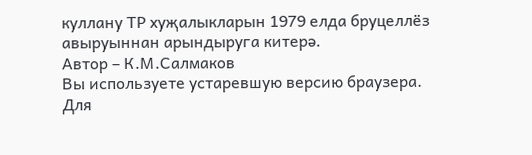куллану ТР хуҗалыкларын 1979 елда бруцеллёз авыруыннан арындыруга китерә.
Автор – К.М.Салмаков
Вы используете устаревшую версию браузера.
Для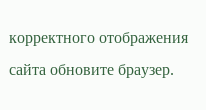корректного отображения сайта обновите браузер.